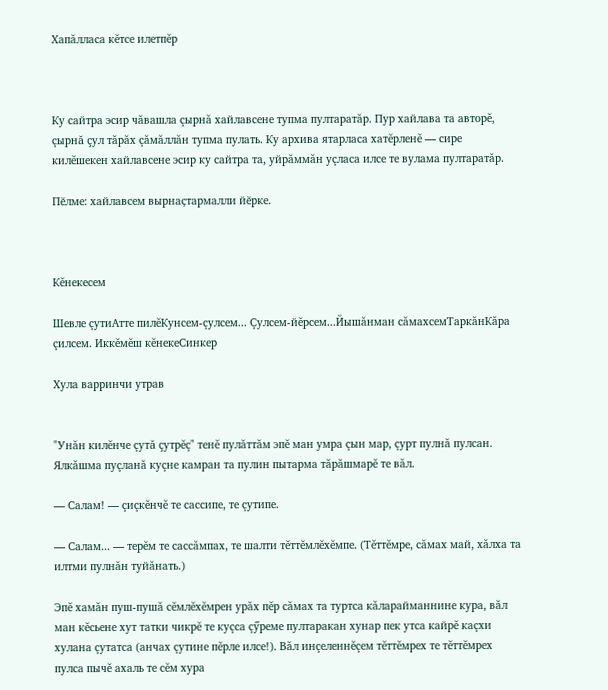Хапăлласа кĕтсе илетпĕр



Ку сайтра эсир чăвашла çырнă хайлавсене тупма пултаратăр. Пур хайлава та авторĕ, çырнă çул тăрăх çăмăллăн тупма пулать. Ку архива ятарласа хатĕрленĕ — сире килĕшекен хайлавсене эсир ку сайтра та, уйрăммăн уçласа илсе те вулама пултаратăр.

Пӗлме: хайлавсем вырнаҫтармалли йӗрке.



Кĕнекесем

Шевле çутиАтте пилĕКунсем-çулсем... Çулсем-йĕрсем...Йышăнман сăмахсемТаркăнКăра çилсем. Иккĕмĕш кĕнекеСинкер

Хула варринчи утрав


"Унăн килĕнче çутă çутрĕç" тенĕ пулăттăм эпĕ ман умра çын мар, çурт пулнă пулсан. Ялкăшма пуçланă куçне камран та пулин пытарма тăрăшмарĕ те вăл.

— Салам! — çиçкĕнчĕ те сассипе, те çутипе.

— Салам... — терĕм те сассăмпах, те шалти тĕттĕмлĕхĕмпе. (Тĕттĕмре, сăмах май, хăлха та илтми пулнăн туйăнать.)

Эпĕ хамăн пуш-пушă сĕмлĕхĕмрен урăх пĕр сăмах та туртса кăларайманнине кура, вăл ман кĕсьене хут татки чикрĕ те куçса çӳреме пултаракан хунар пек утса кайрĕ каçхи хулана çутатса (анчах çутине пĕрле илсе!). Вăл инçеленнĕçем тĕттĕмрех те тĕттĕмрех пулса пычĕ ахаль те сĕм хура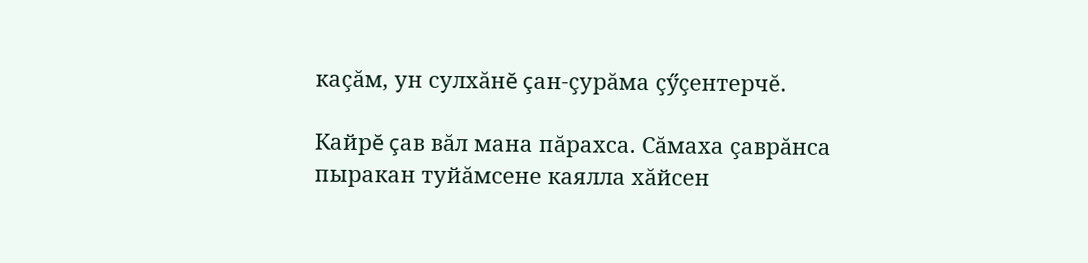каçăм, ун сулхăнĕ çан-çурăма çӳçентерчĕ.

Кайрĕ çав вăл мана пăрахса. Сăмаха çаврăнса пыракан туйăмсене каялла хăйсен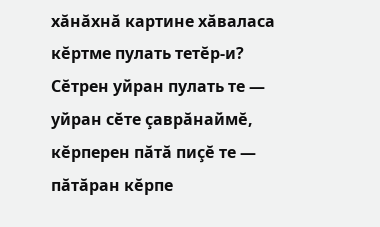хăнăхнă картине хăваласа кĕртме пулать тетĕр-и? Сĕтрен уйран пулать те — уйран сĕте çаврăнаймĕ, кĕрперен пăтă пиçĕ те — пăтăран кĕрпе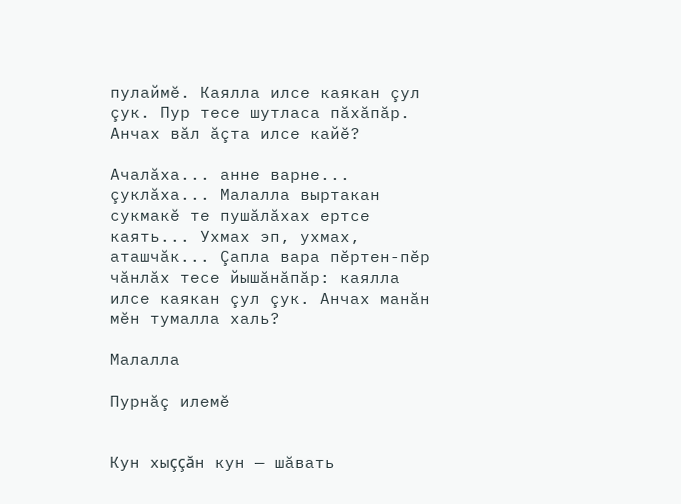пулаймĕ. Каялла илсе каякан çул çук. Пур тесе шутласа пăхăпăр. Анчах вăл ăçта илсе кайĕ?

Ачалăха... анне варне... çуклăха... Малалла выртакан сукмакĕ те пушăлăхах ертсе каять... Ухмах эп, ухмах, аташчăк... Çапла вара пĕртен-пĕр чăнлăх тесе йышăнăпăр: каялла илсе каякан çул çук. Анчах манăн мĕн тумалла халь?

Малалла

Пурнăç илемĕ


Кун хыççăн кун — шăвать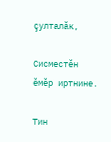çулталăк,

Сисместĕн ĕмĕр иртнине.

Тин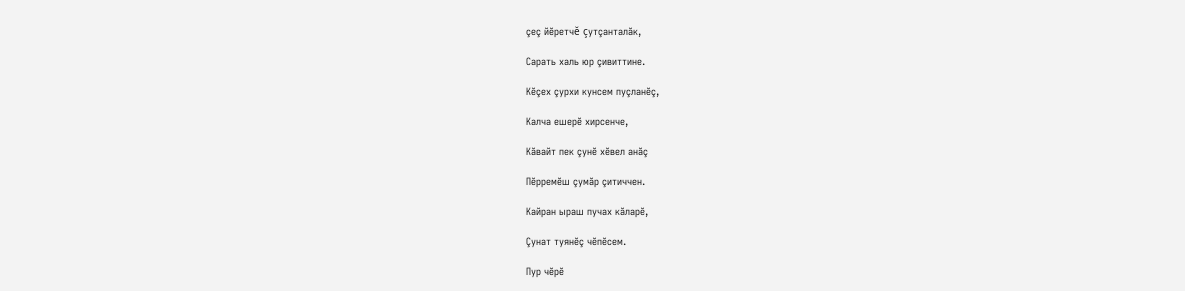çеç йĕретчĕ çутçанталăк,

Сарать халь юр çивиттине.

Кĕçех çурхи кунсем пуçланĕç,

Калча ешерĕ хирсенче,

Кăвайт пек çунĕ хĕвел анăç

Пĕрремĕш çумăр çитиччен.

Кайран ыраш пучах кăларĕ,

Çунат туянĕç чĕпĕсем.

Пур чĕрĕ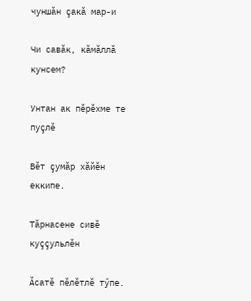чуншăн çакă мар-и

Чи савăк, кăмăллă кунсем?

Унтан ак пĕрĕхме те пуçлĕ

Вĕт çумăр хăйĕн еккипе.

Тăрнасене сивĕ куççульлĕн

Ăсатĕ пĕлĕтлĕ тӳпе.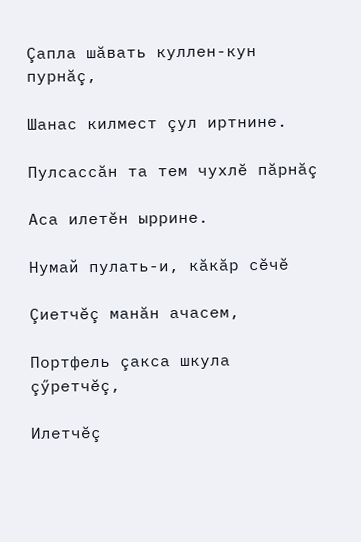Çапла шăвать куллен-кун пурнăç,

Шанас килмест çул иртнине.

Пулсассăн та тем чухлĕ пăрнăç

Аса илетĕн ыррине.

Нумай пулать-и, кăкăр сĕчĕ

Çиетчĕç манăн ачасем,

Портфель çакса шкула çӳретчĕç,

Илетчĕç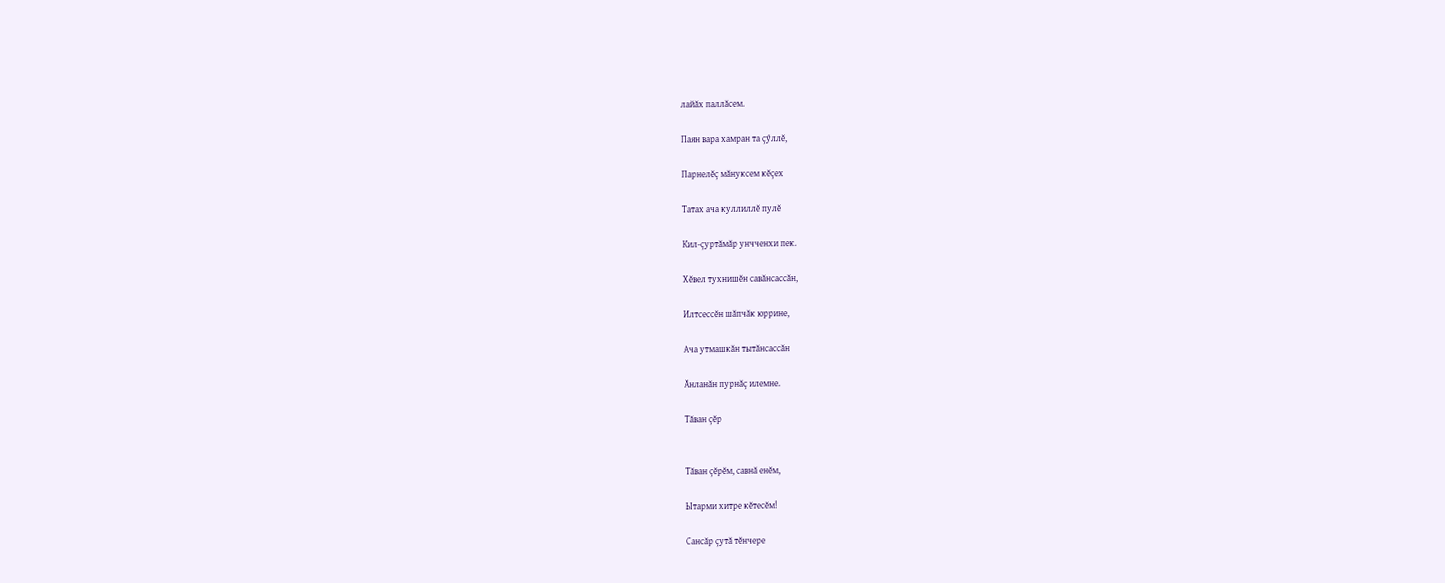лайăх паллăсем.

Паян вара хамран та çӳллĕ,

Парнелĕç мăнуксем кĕçех

Татах ача куллиллĕ пулĕ

Кил-çуртăмăр унчченхи пек.

Хĕвел тухнишĕн савăнсассăн,

Илтсессĕн шăпчăк юррине,

Ача утмашкăн тытăнсассăн

Ăнланăн пурнăç илемне.

Тăван çĕр


Тăван çĕрĕм, савнă енĕм,

Ытарми хитре кĕтесĕм!

Сансăр çутă тĕнчере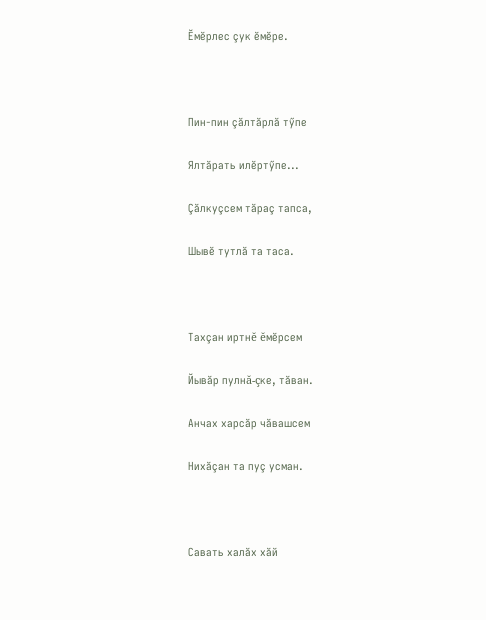Ĕмĕрлес çук ĕмĕре.



Пин-пин çăлтăрлă тӳпе

Ялтăрать илĕртӳпе...

Çăлкуçсем тăраç тапса,

Шывĕ тутлă та таса.



Тахçан иртнĕ ĕмĕрсем

Йывăр пулнă-çке, тăван.

Анчах харсăр чăвашсем

Нихăçан та пуç усман.



Савать халăх хăй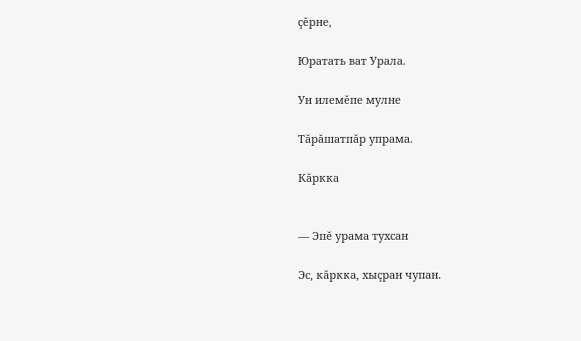çĕрне,

Юратать ват Урала.

Ун илемĕпе мулне

Тăрăшатпăр упрама.

Кăркка


— Эпĕ урама тухсан

Эс, кăркка, хыçран чупан.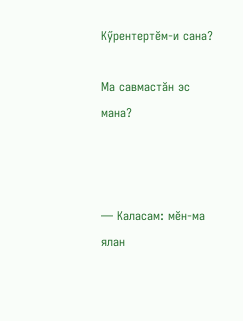Кӳрентертĕм-и сана?

Ма савмастăн эс мана?



— Каласам: мĕн-ма ялан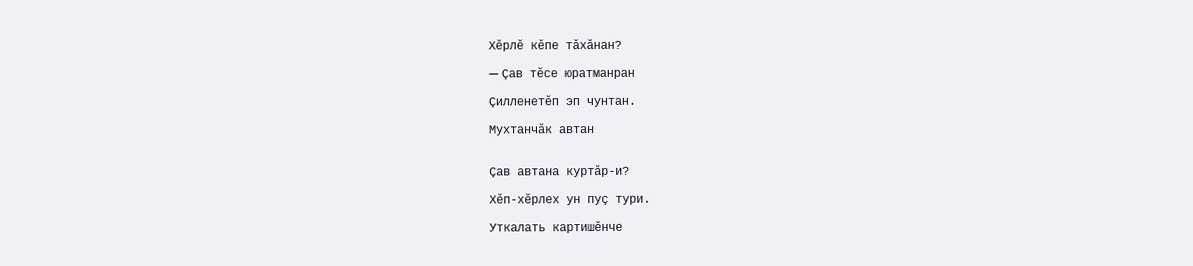Хĕрлĕ кĕпе тăхăнан?

— Çав тĕсе юратманран

Çилленетĕп эп чунтан.

Мухтанчăк автан


Çав автана куртăр-и?

Хĕп-хĕрлех ун пуç тури.

Уткалать картишĕнче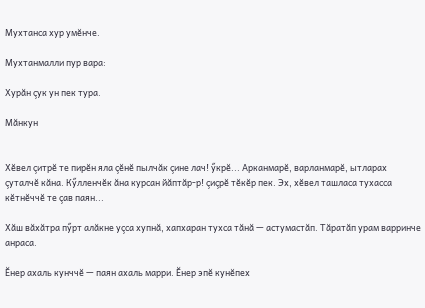Мухтанса хур умĕнче.

Мухтанмалли пур вара:

Хурăн çук ун пек тура.

Мăнкун


Хĕвел çитрĕ те пирĕн яла çĕнĕ пылчăк çине лач! ӳкрĕ... Арканмарĕ, варланмарĕ, ытларах çуталчĕ кăна. Кӳлленчĕк ăна курсан йăптăр-р! çиçрĕ тĕкĕр пек. Эх, хĕвел ташласа тухасса кĕтнĕччĕ те çав паян...

Хăш вăхăтра пӳрт алăкне уçса хупнă, хапхаран тухса тăнă — астумастăп. Тăратăп урам варринче анраса.

Ĕнер ахаль кунччĕ — паян ахаль марри. Ĕнер эпĕ кунĕпех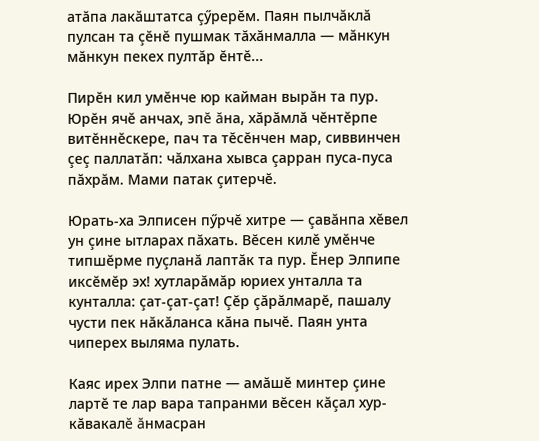атăпа лакăштатса çӳрерĕм. Паян пылчăклă пулсан та çĕнĕ пушмак тăхăнмалла — мăнкун мăнкун пекех пултăр ĕнтĕ...

Пирĕн кил умĕнче юр кайман вырăн та пур. Юрĕн ячĕ анчах, эпĕ ăна, хăрăмлă чĕнтĕрпе витĕннĕскере, пач та тĕсĕнчен мар, сиввинчен çеç паллатăп: чăлхана хывса çарран пуса-пуса пăхрăм. Мами патак çитерчĕ.

Юрать-ха Элписен пӳрчĕ хитре — çавăнпа хĕвел ун çине ытларах пăхать. Вĕсен килĕ умĕнче типшĕрме пуçланă лаптăк та пур. Ĕнер Элпипе иксĕмĕр эх! хутларăмăр юриех унталла та кунталла: çат-çат-çат! Çĕр çăрăлмарĕ, пашалу чусти пек нăкăланса кăна пычĕ. Паян унта чиперех выляма пулать.

Каяс ирех Элпи патне — амăшĕ минтер çине лартĕ те лар вара тапранми вĕсен кăçал хур-кăвакалĕ ăнмасран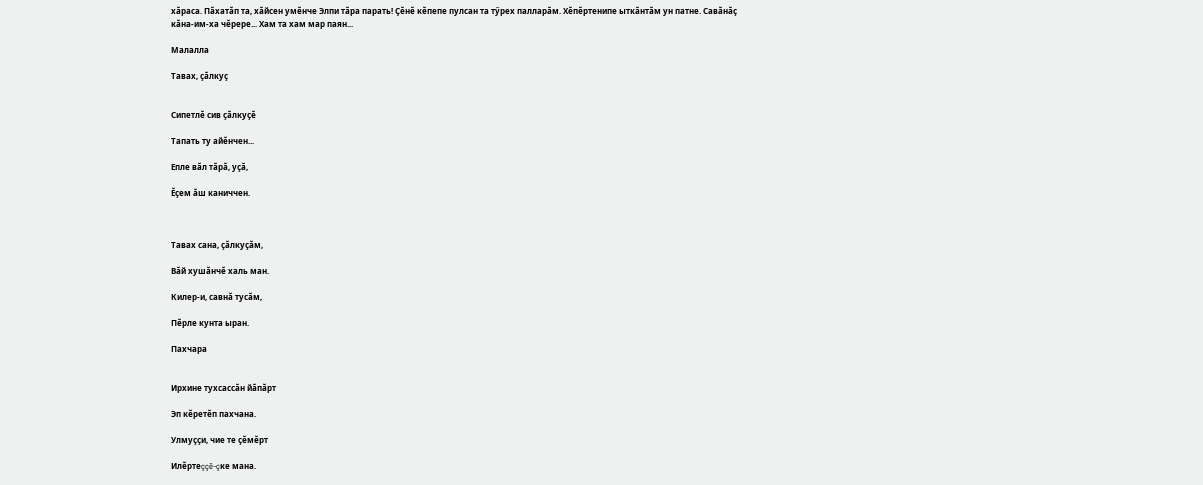хăраса. Пăхатăп та, хăйсен умĕнче Элпи тăра парать! Çĕнĕ кĕпепе пулсан та тӳрех палларăм. Хĕпĕртенипе ыткăнтăм ун патне. Савăнăç кăна-им-ха чĕрере... Хам та хам мар паян...

Малалла

Тавах, çăлкуç


Сипетлĕ сив çăлкуçĕ

Тапать ту айĕнчен...

Епле вăл тăрă, уçă,

Ĕçем ăш каниччен.



Тавах сана, çăлкуçăм,

Вăй хушăнчĕ халь ман.

Килер-и, савнă тусăм,

Пĕрле кунта ыран.

Пахчара


Ирхине тухсассăн йăпăрт

Эп кĕретĕп пахчана.

Улмуççи, чие те çĕмĕрт

Илĕртеççĕ-çке мана.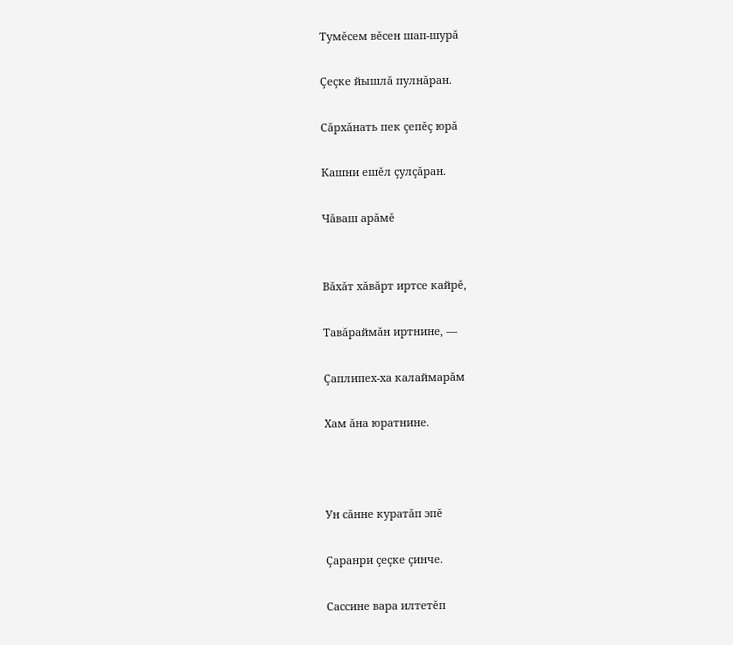Тумĕсем вĕсен шап-шурă

Çеçке йышлă пулнăран.

Сăрхăнать пек çепĕç юрă

Кашни ешĕл çулçăран.

Чăваш арăмĕ


Вăхăт хăвăрт иртсе кайрĕ,

Тавăраймăн иртнине, —

Çаплипех-ха калаймарăм

Хам ăна юратнине.



Ун сăнне куратăп эпĕ

Çаранри çеçке çинче.

Сассине вара илтетĕп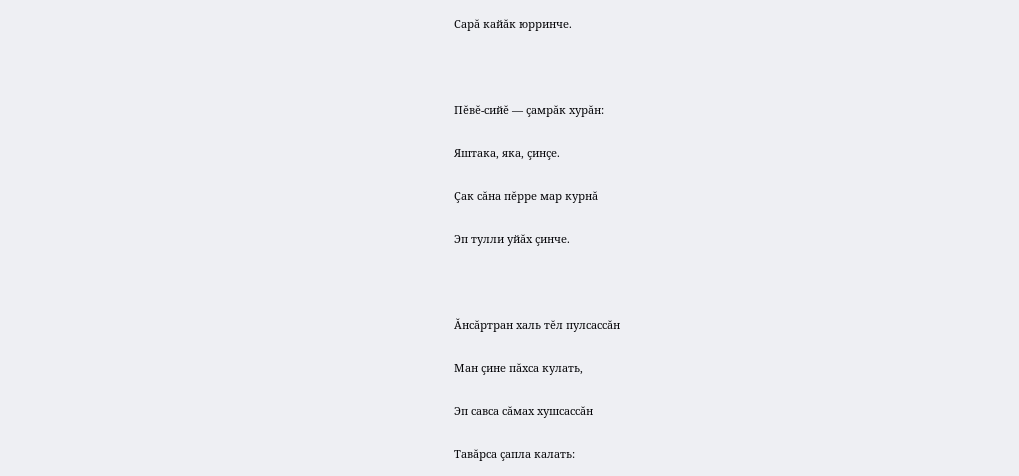Сарă кайăк юрринче.



Пĕвĕ-сийĕ — çамрăк хурăн:

Яштака, яка, çинçе.

Çак сăна пĕрре мар курнă

Эп тулли уйăх çинче.



Ăнсăртран халь тĕл пулсассăн

Ман çине пăхса кулать,

Эп савса сăмах хушсассăн

Тавăрса çапла калать: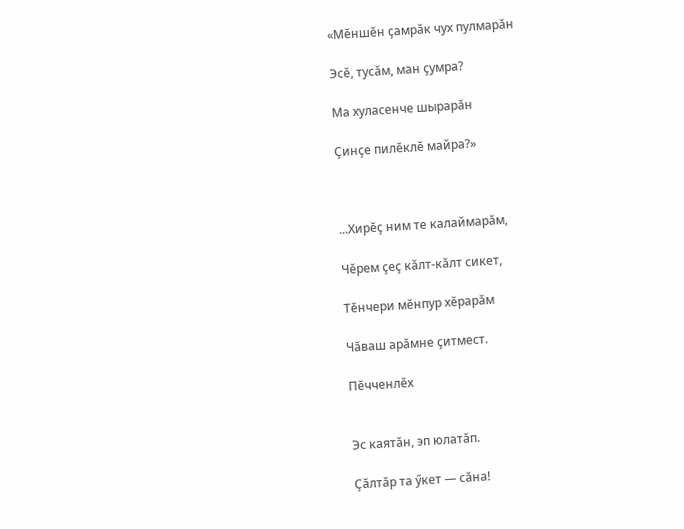«Мĕншĕн çамрăк чух пулмарăн

Эсĕ, тусăм, ман çумра?

Ма хуласенче шырарăн

Çинçе пилĕклĕ майра?»



...Хирĕç ним те калаймарăм,

Чĕрем çеç кăлт-кăлт сикет,

Тĕнчери мĕнпур хĕрарăм

Чăваш арăмне çитмест.

Пĕчченлĕх


Эс каятăн, эп юлатăп.

Çăлтăр та ӳкет — сăна!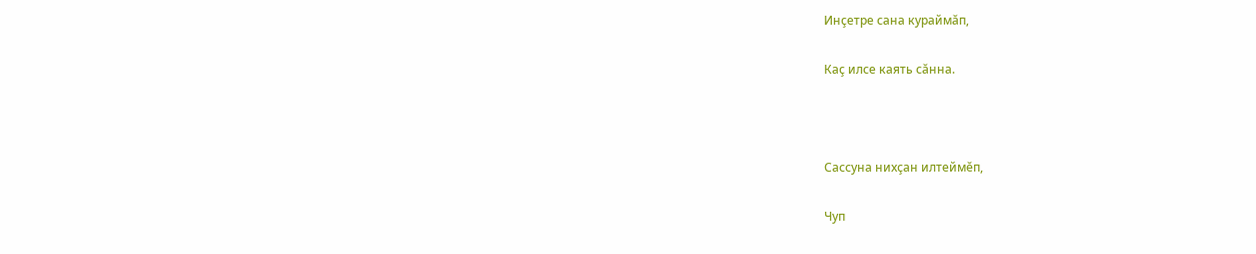Инçетре сана кураймăп,

Каç илсе каять сăнна.



Сассуна нихçан илтеймĕп,

Чуп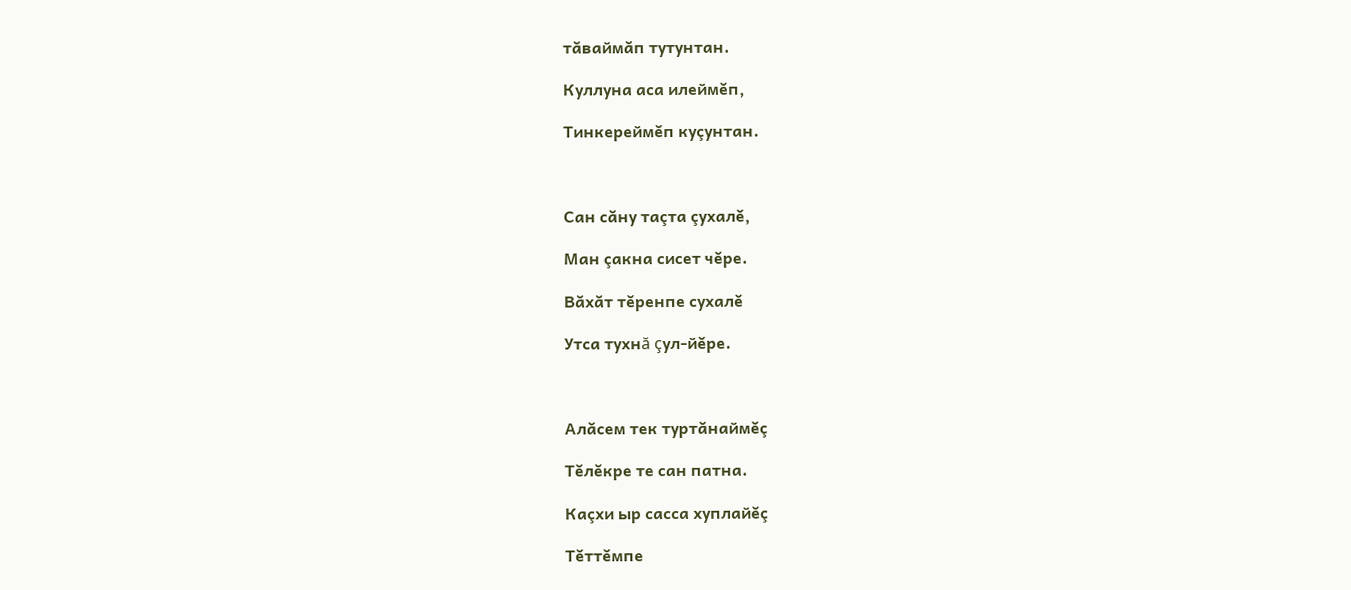тăваймăп тутунтан.

Куллуна аса илеймĕп,

Тинкереймĕп куçунтан.



Сан сăну таçта çухалĕ,

Ман çакна сисет чĕре.

Вăхăт тĕренпе сухалĕ

Утса тухнă çул-йĕре.



Алăсем тек туртăнаймĕç

Тĕлĕкре те сан патна.

Каçхи ыр сасса хуплайĕç

Тĕттĕмпе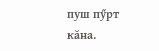пуш пӳрт кăна.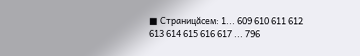■ Страницăсем: 1... 609 610 611 612 613 614 615 616 617 ... 796